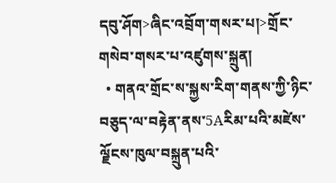དབུ་ཤོག>ཞིང་འབྲོག་གསར་པ།>གྲོང་གསེབ་གསར་པ་འཛུགས་སྐྲུན།
  • གནའ་གྲོང་ས་སྐྱས་རིག་གནས་ཀྱི་ཉིང་བཅུད་ལ་བརྟེན་ནས་5Aརིམ་པའི་མཛེས་ལྗོངས་ཁུལ་བསྐྲུན་པའི་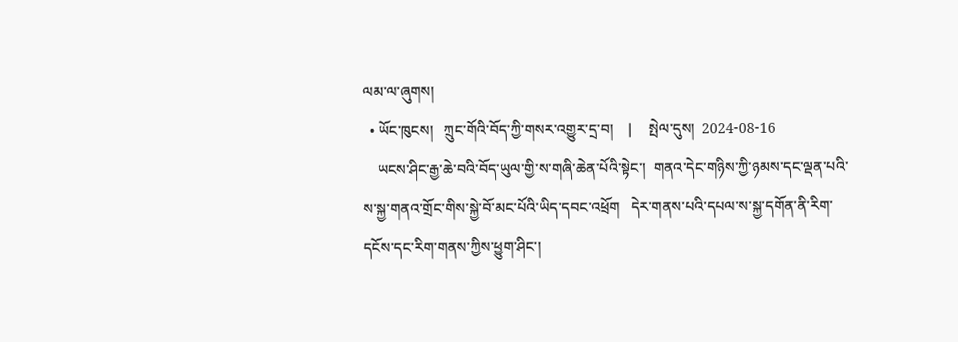ལམ་ལ་ཞུགས།
  • ཡོང་ཁུངས།   ཀྲུང་གོའི་བོད་ཀྱི་གསར་འགྱུར་དྲ་བ།    |     སྤེལ་དུས།  2024-08-16
    ཡངས་ཤིང་རྒྱ་ཆེ་བའི་བོད་ཡུལ་གྱི་ས་གཞི་ཆེན་པོའི་སྟེང་།  གནའ་དེང་གཉིས་ཀྱི་ཉམས་དང་ལྡན་པའི་ས་སྐྱ་གནའ་གྲོང་གིས་སྐྱེ་བོ་མང་པོའི་ཡིད་དབང་འཕྲོག   དེར་གནས་པའི་དཔལ་ས་སྐྱ་དགོན་ནི་རིག་དངོས་དང་རིག་གནས་ཀྱིས་ཕྱུག་ཤིང་།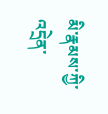མི་རྣམས་ཀྱི་འདྲེན་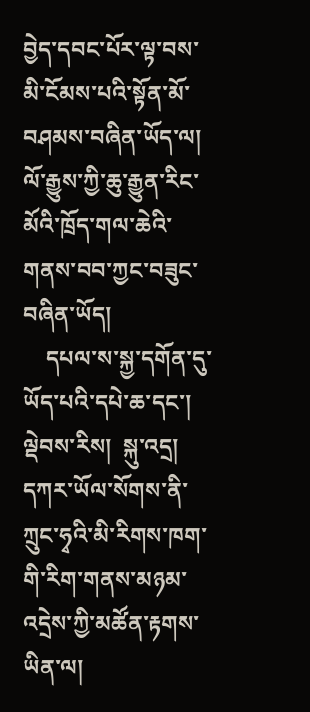བྱེད་དབང་པོར་ལྟ་བས་མི་ངོམས་པའི་སྟོན་མོ་བཤམས་བཞིན་ཡོད་ལ།  ལོ་རྒྱུས་ཀྱི་ཆུ་རྒྱུན་རིང་མོའི་ཁྲོད་གལ་ཆེའི་གནས་བབ་ཀྱང་བཟུང་བཞིན་ཡོད།
    དཔལ་ས་སྐྱ་དགོན་དུ་ཡོད་པའི་དཔེ་ཆ་དང་།  ལྡེབས་རིས།  སྐུ་འདྲ། དཀར་ཡོལ་སོགས་ནི་ཀྲུང་ཧྭའི་མི་རིགས་ཁག་གི་རིག་གནས་མཉམ་འདྲེས་ཀྱི་མཚོན་རྟགས་ཡིན་ལ།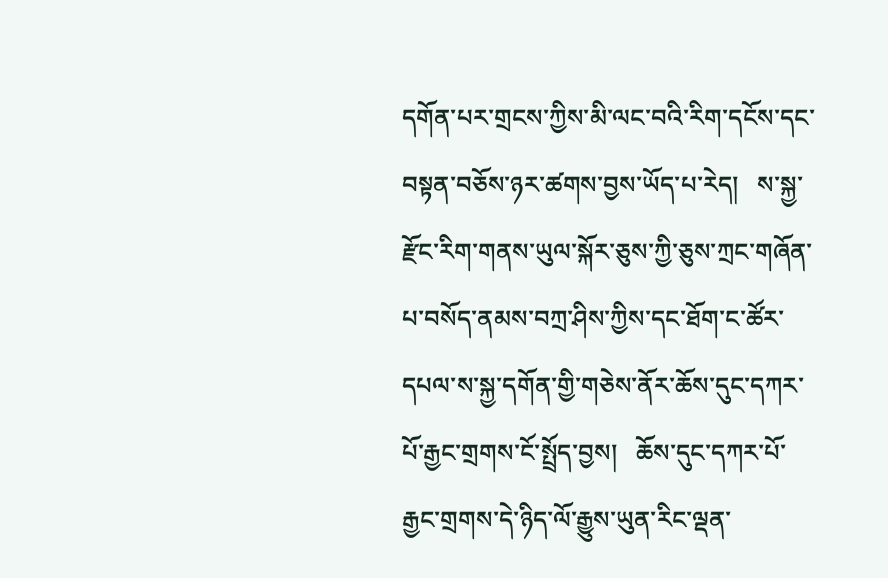དགོན་པར་གྲངས་ཀྱིས་མི་ལང་བའི་རིག་དངོས་དང་བསྟན་བཅོས་ཉར་ཚགས་བྱས་ཡོད་པ་རེད།   ས་སྐྱ་རྫོང་རིག་གནས་ཡུལ་སྐོར་ཅུས་ཀྱི་ཅུས་ཀྲང་གཞོན་པ་བསོད་ནམས་བཀྲ་ཤིས་ཀྱིས་དང་ཐོག་ང་ཚོར་དཔལ་ས་སྐྱ་དགོན་གྱི་གཅེས་ནོར་ཆོས་དུང་དཀར་པོ་རྒྱང་གྲགས་ངོ་སྤྲོད་བྱས།   ཆོས་དུང་དཀར་པོ་རྒྱང་གྲགས་དེ་ཉིད་ལོ་རྒྱུས་ཡུན་རིང་ལྡན་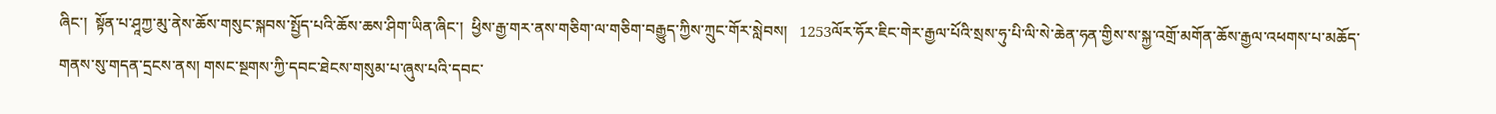ཞིང་།  སྟོན་པ་ཤཱཀྱ་མུ་ནེས་ཆོས་གསུང་སྐབས་སྤྱོད་པའི་ཆོས་ཆས་ཤིག་ཡིན་ཞིང་།  ཕྱིས་རྒྱ་གར་ནས་གཅིག་ལ་གཅིག་བརྒྱུད་ཀྱིས་ཀྲུང་གོར་སླེབས།   1253ལོར་ཧོར་ཇིང་གེར་རྒྱལ་པོའི་སྲས་ཧུ་པི་ལི་སེ་ཆེན་ཧན་གྱིས་ས་སྐྱ་འགྲོ་མགོན་ཆོས་རྒྱལ་འཕགས་པ་མཆོད་གནས་སུ་གདན་དྲངས་ནས། གསང་སྔགས་ཀྱི་དབང་ཐེངས་གསུམ་པ་ཞུས་པའི་དབང་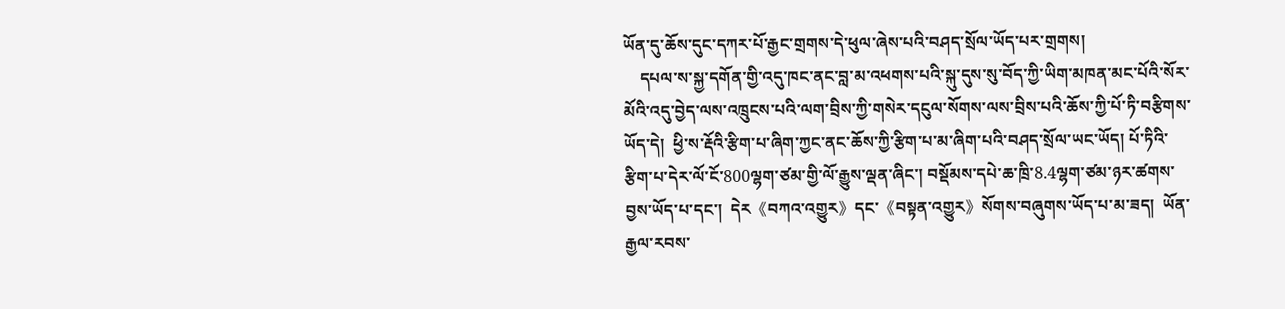ཡོན་དུ་ཆོས་དུང་དཀར་པོ་རྒྱང་གྲགས་དེ་ཕུལ་ཞེས་པའི་བཤད་སྲོལ་ཡོད་པར་གྲགས།
    དཔལ་ས་སྐྱ་དགོན་གྱི་འདུ་ཁང་ནང་བླ་མ་འཕགས་པའི་སྐུ་དུས་སུ་བོད་ཀྱི་ཡིག་མཁན་མང་པོའི་སོར་མོའི་འདུ་བྱེད་ལས་འཁྲུངས་པའི་ལག་བྲིས་ཀྱི་གསེར་དངུལ་སོགས་ལས་བྲིས་པའི་ཆོས་ཀྱི་པོ་ཏི་བརྩིགས་ཡོད་དེ།  ཕྱི་ས་རྡོའི་རྩིག་པ་ཞིག་ཀྱང་ནང་ཆོས་ཀྱི་རྩིག་པ་མ་ཞིག་པའི་བཤད་སྲོལ་ཡང་ཡོད། པོ་ཏིའི་རྩིག་པ་དེར་ལོ་ངོ་800ལྷག་ཙམ་གྱི་ལོ་རྒྱུས་ལྡན་ཞིང་། བསྡོམས་དཔེ་ཆ་ཁྲི་8.4ལྷག་ཙམ་ཉར་ཚགས་བྱས་ཡོད་པ་དང་།  དེར《བཀའ་འགྱུར》དང་《བསྟན་འགྱུར》སོགས་བཞུགས་ཡོད་པ་མ་ཟད།  ཡོན་རྒྱལ་རབས་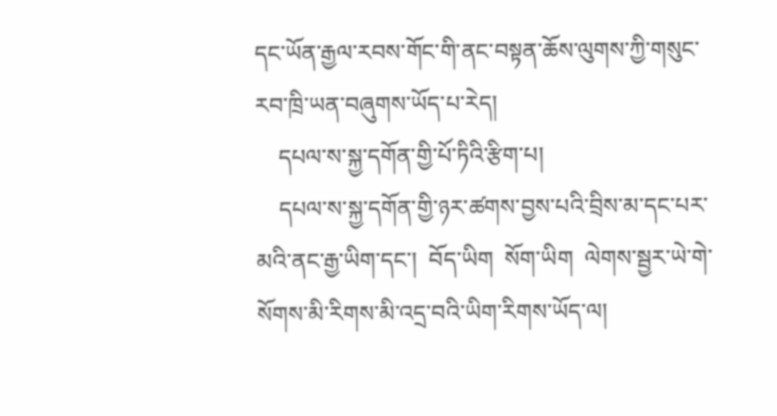དང་ཡོན་རྒྱལ་རབས་གོང་གི་ནང་བསྟན་ཆོས་ལུགས་ཀྱི་གསུང་རབ་ཁྲི་ཡན་བཞུགས་ཡོད་པ་རེད།
    དཔལ་ས་སྐྱ་དགོན་གྱི་པོ་ཏིའི་རྩིག་པ།
    དཔལ་ས་སྐྱ་དགོན་གྱི་ཉར་ཚགས་བྱས་པའི་བྲིས་མ་དང་པར་མའི་ནང་རྒྱ་ཡིག་དང་།  བོད་ཡིག  སོག་ཡིག  ལེགས་སྦྱར་ཡེ་གེ་སོགས་མི་རིགས་མི་འདྲ་བའི་ཡིག་རིགས་ཡོད་ལ།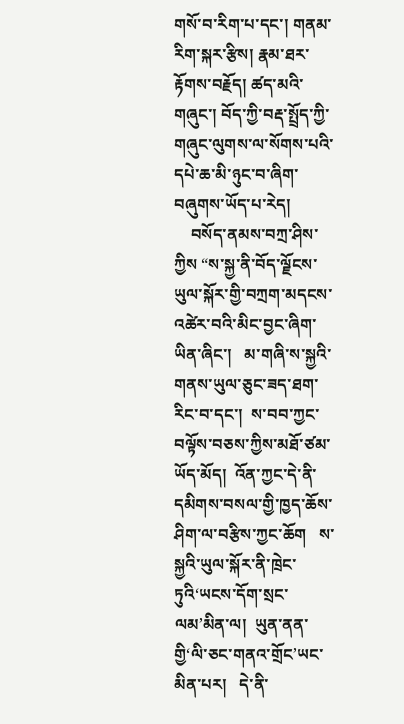གསོ་བ་རིག་པ་དང་། གནམ་རིག་སྐར་རྩིས། རྣམ་ཐར་རྟོགས་བརྗོད། ཚད་མའི་གཞུང་། བོད་ཀྱི་བརྡ་སྤྲོད་ཀྱི་གཞུང་ལུགས་ལ་སོགས་པའི་དཔེ་ཆ་མི་ཉུང་བ་ཞིག་བཞུགས་ཡོད་པ་རེད།
    བསོད་ནམས་བཀྲ་ཤིས་ཀྱིས “ས་སྐྱ་ནི་བོད་ལྗོངས་ཡུལ་སྐོར་གྱི་བཀྲག་མདངས་འཚེར་བའི་མིང་བྱང་ཞིག་ཡིན་ཞིང་།   མ་གཞི་ས་སྐྱའི་གནས་ཡུལ་ཅུང་ཟད་ཐག་རིང་བ་དང་།  ས་བབ་ཀྱང་བལྟོས་བཅས་ཀྱིས་མཐོ་ཙམ་ཡོད་མོད།  འོན་ཀྱང་དེ་ནི་དམིགས་བསལ་གྱི་ཁྱད་ཆོས་ཤིག་ལ་བརྩིས་ཀྱང་ཆོག   ས་སྐྱའི་ཡུལ་སྐོར་ནི་ཁྲེང་ཏུའི‘ཡངས་དོག་སྲང་ལམ’མིན་ལ།  ཡུན་ནན་གྱི‘ལི་ཅང་གནའ་གྲོང’ཡང་མིན་པར།   དེ་ནི་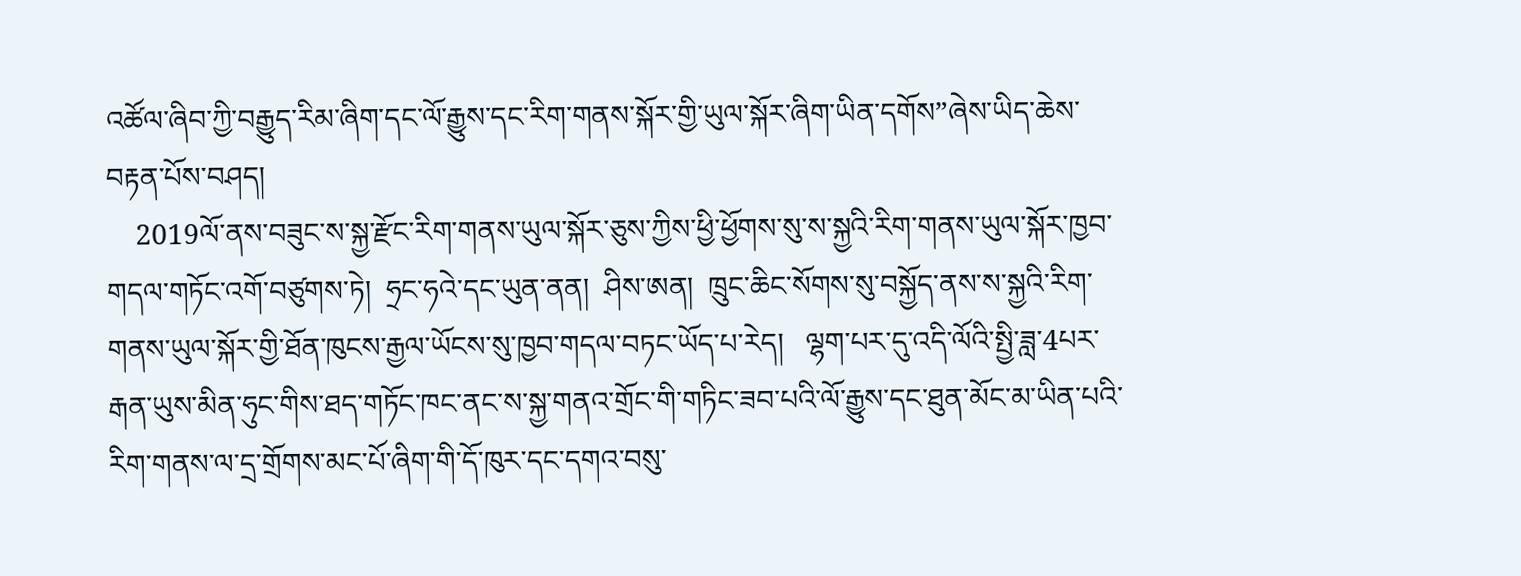འཚོལ་ཞིབ་ཀྱི་བརྒྱུད་རིམ་ཞིག་དང་ལོ་རྒྱུས་དང་རིག་གནས་སྐོར་གྱི་ཡུལ་སྐོར་ཞིག་ཡིན་དགོས”ཞེས་ཡིད་ཆེས་བརྟན་པོས་བཤད།
    2019ལོ་ནས་བཟུང་ས་སྐྱ་རྫོང་རིག་གནས་ཡུལ་སྐོར་ཅུས་ཀྱིས་ཕྱི་ཕྱོགས་སུ་ས་སྐྱའི་རིག་གནས་ཡུལ་སྐོར་ཁྱབ་གདལ་གཏོང་འགོ་བཙུགས་ཏེ།  ཧྲང་ཧའེ་དང་ཡུན་ནན།  ཤིས་ཨན།  ཁྲུང་ཆིང་སོགས་སུ་བསྐྱོད་ནས་ས་སྐྱའི་རིག་གནས་ཡུལ་སྐོར་གྱི་ཐོན་ཁུངས་རྒྱལ་ཡོངས་སུ་ཁྱབ་གདལ་བཏང་ཡོད་པ་རེད།   ལྷག་པར་དུ་འདི་ལོའི་སྤྱི་ཟླ་4པར་རྒན་ཡུས་མིན་ཧུང་གིས་ཐད་གཏོང་ཁང་ནང་ས་སྐྱ་གནའ་གྲོང་གི་གཏིང་ཟབ་པའི་ལོ་རྒྱུས་དང་ཐུན་མོང་མ་ཡིན་པའི་རིག་གནས་ལ་དྲ་གྲོགས་མང་པོ་ཞིག་གི་དོ་ཁུར་དང་དགའ་བསུ་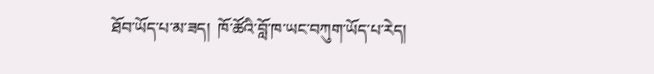ཐོབ་ཡོད་པ་མ་ཟད།  ཁོ་ཚོའི་བློ་ཁ་ཡང་བཀུག་ཡོད་པ་རེད།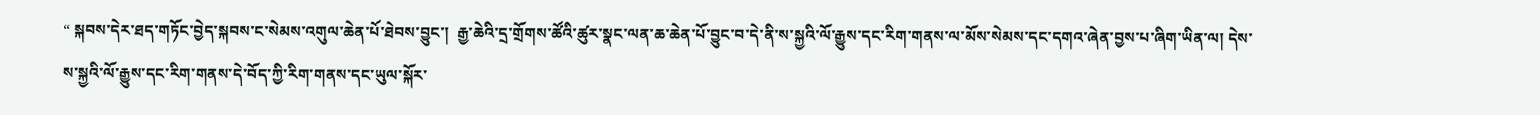“ སྐབས་དེར་ཐད་གཏོང་བྱེད་སྐབས་ང་སེམས་འགུལ་ཆེན་པོ་ཐེབས་བྱུང་།  རྒྱ་ཆེའི་དྲ་གྲོགས་ཚོའི་ཚུར་སྣང་ལན་ཆ་ཆེན་པོ་བྱུང་བ་དེ་ནི་ས་སྐྱའི་ལོ་རྒྱུས་དང་རིག་གནས་ལ་མོས་སེམས་དང་དགའ་ཞེན་བྱས་པ་ཞིག་ཡིན་ལ། དེས་ས་སྐྱའི་ལོ་རྒྱུས་དང་རིག་གནས་དེ་བོད་ཀྱི་རིག་གནས་དང་ཡུལ་སྐོར་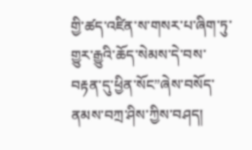གྱི་ཚད་འཛིན་ས་གསར་པ་ཞིག་ཏུ་གྱུར་རྒྱུའི་ཆོད་སེམས་དེ་བས་བརྟན་དུ་ཕྱིན་སོང”ཞེས་བསོད་ནམས་བཀྲ་ཤིས་ཀྱིས་བཤད།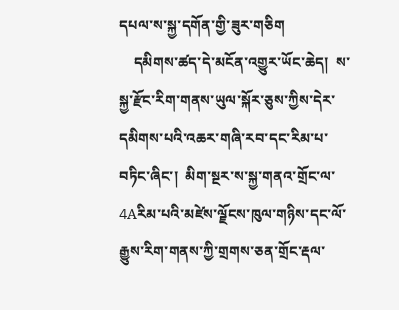དཔལ་ས་སྐྱ་དགོན་གྱི་ཟུར་གཅིག
    དམིགས་ཚད་དེ་མངོན་འགྱུར་ཡོང་ཆེད།  ས་སྐྱ་རྫོང་རིག་གནས་ཡུལ་སྐོར་ཅུས་ཀྱིས་དེར་དམིགས་པའི་འཆར་གཞི་རབ་དང་རིམ་པ་བཏིང་ཞིང་།  མིག་སྔར་ས་སྐྱ་གནའ་གྲོང་ལ་4Aརིམ་པའི་མཛེས་ལྗོངས་ཁུལ་གཉིས་དང་ལོ་རྒྱུས་རིག་གནས་ཀྱི་གྲགས་ཅན་གྲོང་རྡལ་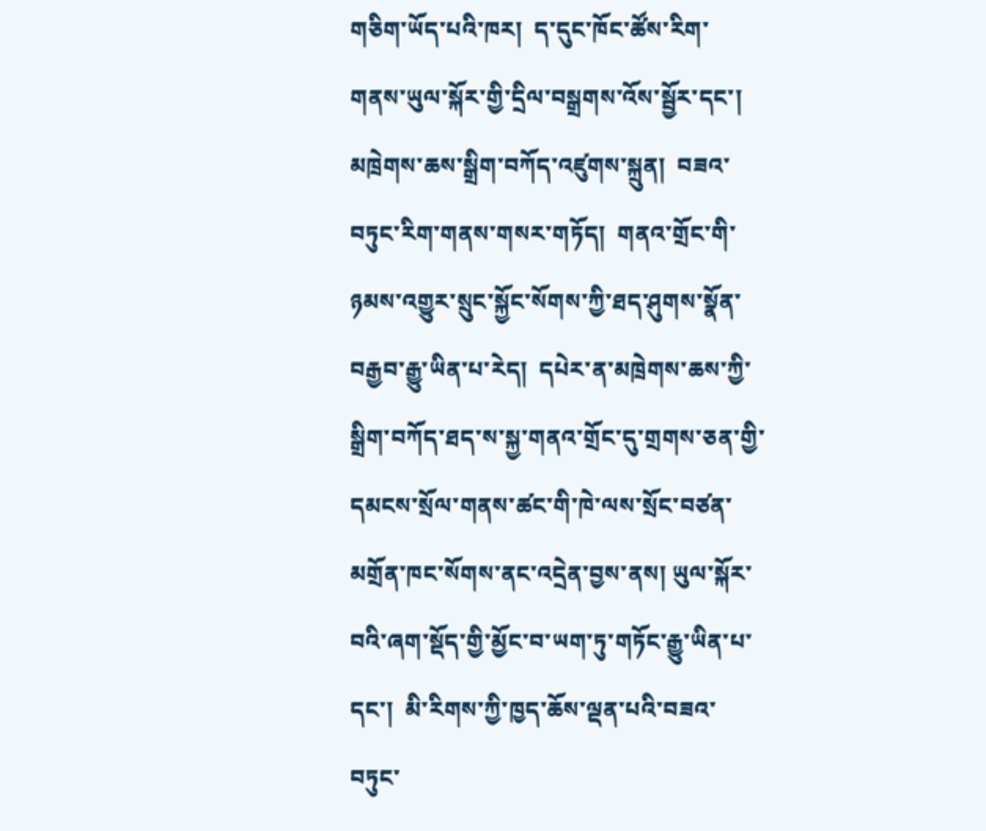གཅིག་ཡོད་པའི་ཁར།  ད་དུང་ཁོང་ཚོས་རིག་གནས་ཡུལ་སྐོར་གྱི་དྲིལ་བསྒྲགས་འོས་སྦྱོར་དང་།  མཁྲེགས་ཆས་སྒྲིག་བཀོད་འཛུགས་སྐྲུན།  བཟའ་བཏུང་རིག་གནས་གསར་གཏོད།  གནའ་གྲོང་གི་ཉམས་འགྱུར་སྲུང་སྐྱོང་སོགས་ཀྱི་ཐད་ཤུགས་སྣོན་བརྒྱབ་རྒྱུ་ཡིན་པ་རེད།  དཔེར་ན་མཁྲེགས་ཆས་ཀྱི་སྒྲིག་བཀོད་ཐད་ས་སྐྱ་གནའ་གྲོང་དུ་གྲགས་ཅན་གྱི་དམངས་སྲོལ་གནས་ཚང་གི་ཁེ་ལས་སྲོང་བཙན་མགྲོན་ཁང་སོགས་ནང་འདྲེན་བྱས་ནས། ཡུལ་སྐོར་བའི་ཞག་སྡོད་གྱི་མྱོང་བ་ཡག་ཏུ་གཏོང་རྒྱུ་ཡིན་པ་དང་།  མི་རིགས་ཀྱི་ཁྱད་ཆོས་ལྡན་པའི་བཟའ་བཏུང་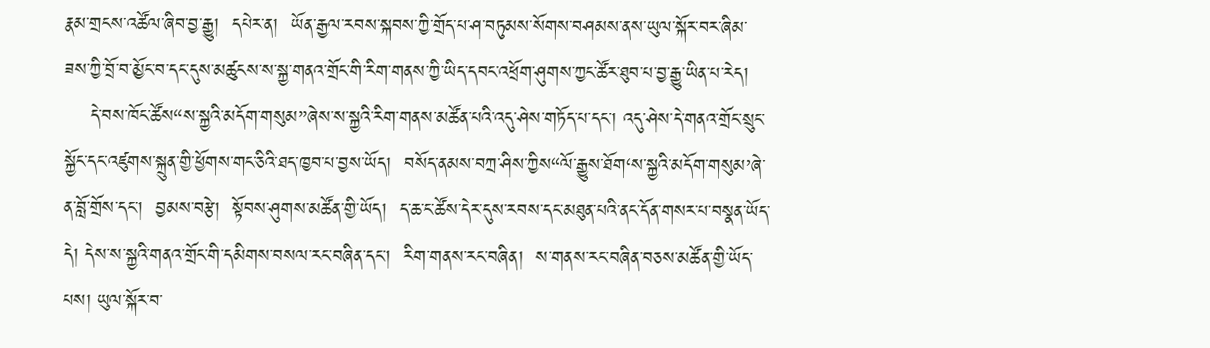རྣམ་གྲངས་འཚོལ་ཞིབ་བྱ་རྒྱུ།  དཔེར་ན།  ཡོན་རྒྱལ་རབས་སྐབས་ཀྱི་གྲོད་པ་ཤ་བཏུམས་སོགས་བཤམས་ནས་ཡུལ་སྐོར་བར་ཞིམ་ཟས་ཀྱི་བྲོ་བ་མྱོང་བ་དང་དུས་མཚུངས་ས་སྐྱ་གནའ་གྲོང་གི་རིག་གནས་ཀྱི་ཡིད་དབང་འཕྲོག་ཤུགས་ཀྱང་ཚོར་ཐུབ་པ་བྱ་རྒྱུ་ཡིན་པ་རེད།
    དེ་བས་ཁོང་ཚོས“ས་སྐྱའི་མདོག་གསུམ”ཞེས་ས་སྐྱའི་རིག་གནས་མཚོན་པའི་འདུ་ཤེས་གཏོད་པ་དང་། འདུ་ཤེས་དེ་གནའ་གྲོང་སྲུང་སྐྱོང་དང་འཛུགས་སྐྲུན་གྱི་ཕྱོགས་གང་ཅིའི་ཐད་ཁྱབ་པ་བྱས་ཡོད།  བསོད་ནམས་བཀྲ་ཤིས་ཀྱིས“ལོ་རྒྱུས་ཐོག‘ས་སྐྱའི་མདོག་གསུམ’ཞེ་ན་བློ་གྲོས་དང་།  བྱམས་བརྩེ།  སྟོབས་ཤུགས་མཚོན་གྱི་ཡོད།  ད་ཆ་ང་ཚོས་དེར་དུས་རབས་དང་མཐུན་པའི་ནང་དོན་གསར་པ་བསྣན་ཡོད་དེ། དེས་ས་སྐྱའི་གནའ་གྲོང་གི་དམིགས་བསལ་རང་བཞིན་དང་།  རིག་གནས་རང་བཞིན།  ས་གནས་རང་བཞིན་བཅས་མཚོན་གྱི་ཡོད་པས། ཡུལ་སྐོར་བ་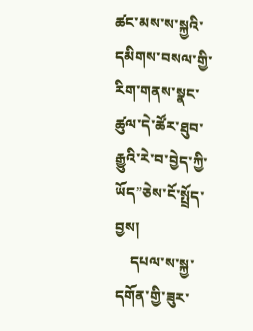ཚང་མས་ས་སྐྱའི་དམིགས་བསལ་གྱི་རིག་གནས་སྣང་ཚུལ་དེ་ཚོར་ཐུབ་རྒྱུའི་རེ་བ་བྱེད་ཀྱི་ཡོད”ཅེས་ངོ་སྤྲོད་བྱས།
    དཔལ་ས་སྐྱ་དགོན་གྱི་ཟུར་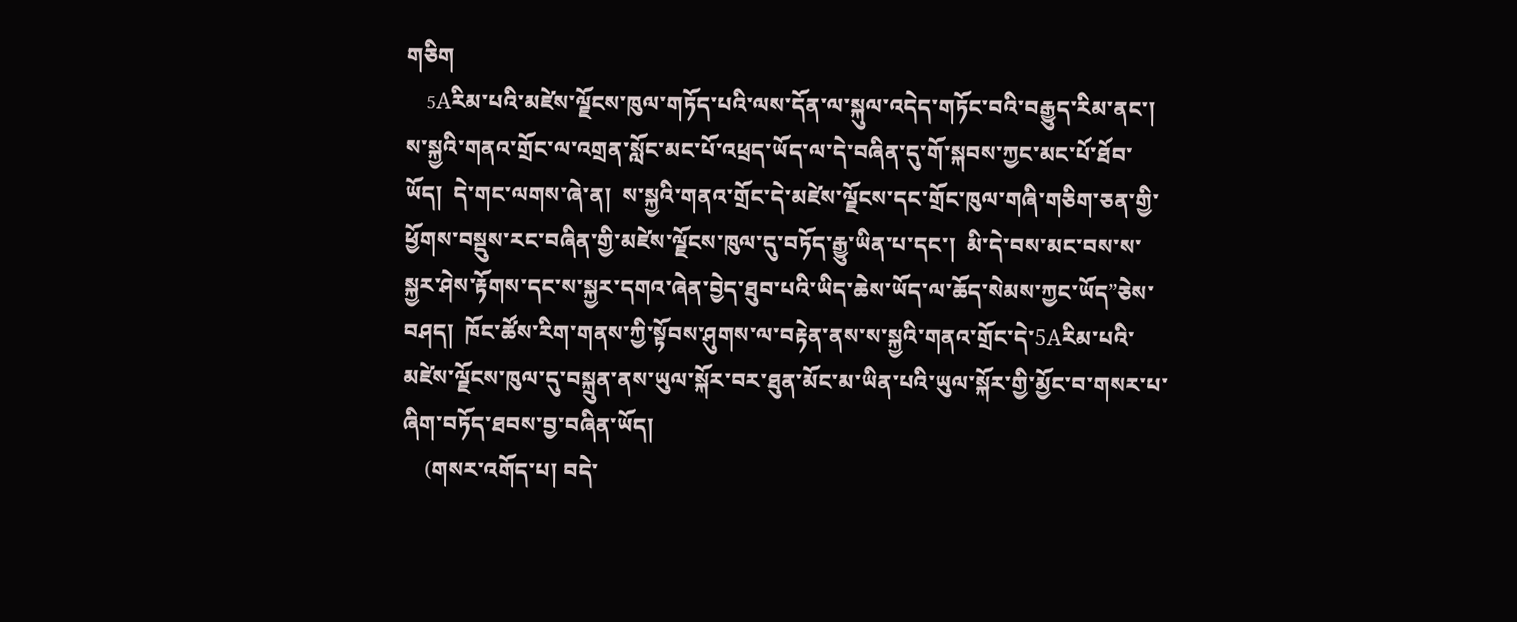གཅིག
    5Aརིམ་པའི་མཛེས་ལྗོངས་ཁུལ་གཏོད་པའི་ལས་དོན་ལ་སྐུལ་འདེད་གཏོང་བའི་བརྒྱུད་རིམ་ནང་།  ས་སྐྱའི་གནའ་གྲོང་ལ་འགྲན་སློང་མང་པོ་འཕྲད་ཡོད་ལ་དེ་བཞིན་དུ་གོ་སྐབས་ཀྱང་མང་པོ་ཐོབ་ཡོད།  དེ་གང་ལགས་ཞེ་ན།  ས་སྐྱའི་གནའ་གྲོང་དེ་མཛེས་ལྗོངས་དང་གྲོང་ཁུལ་གཞི་གཅིག་ཅན་གྱི་ཕྱོགས་བསྡུས་རང་བཞིན་གྱི་མཛེས་ལྗོངས་ཁུལ་དུ་བཏོད་རྒྱུ་ཡིན་པ་དང་།  མི་དེ་བས་མང་བས་ས་སྐྱར་ཤེས་རྟོགས་དང་ས་སྐྱར་དགའ་ཞེན་བྱེད་ཐུབ་པའི་ཡིད་ཆེས་ཡོད་ལ་ཆོད་སེམས་ཀྱང་ཡོད”ཅེས་བཤད།  ཁོང་ཚོས་རིག་གནས་ཀྱི་སྟོབས་ཤུགས་ལ་བརྟེན་ནས་ས་སྐྱའི་གནའ་གྲོང་དེ་5Aརིམ་པའི་མཛེས་ལྗོངས་ཁུལ་དུ་བསྐྲུན་ནས་ཡུལ་སྐོར་བར་ཐུན་མོང་མ་ཡིན་པའི་ཡུལ་སྐོར་གྱི་མྱོང་བ་གསར་པ་ཞིག་བཏོད་ཐབས་བྱ་བཞིན་ཡོད།
    (གསར་འགོད་པ། བདེ་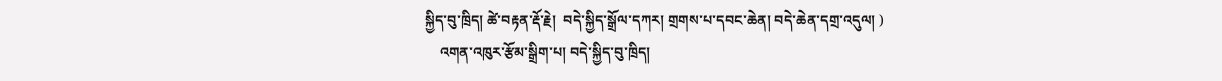སྐྱིད་བུ་ཁྲིད། ཚེ་བརྟན་རྡོ་རྗེ།  བདེ་སྐྱིད་སྒྲོལ་དཀར། གྲགས་པ་དབང་ཆེན། བདེ་ཆེན་དགྲ་འདུལ། )
    འགན་འཁུར་རྩོམ་སྒྲིག་པ། བདེ་སྐྱིད་བུ་ཁྲིད།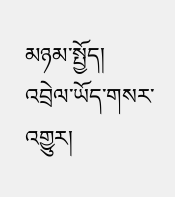མཉམ་སྤྱོད།
འབྲེལ་ཡོད་གསར་འགྱུར།